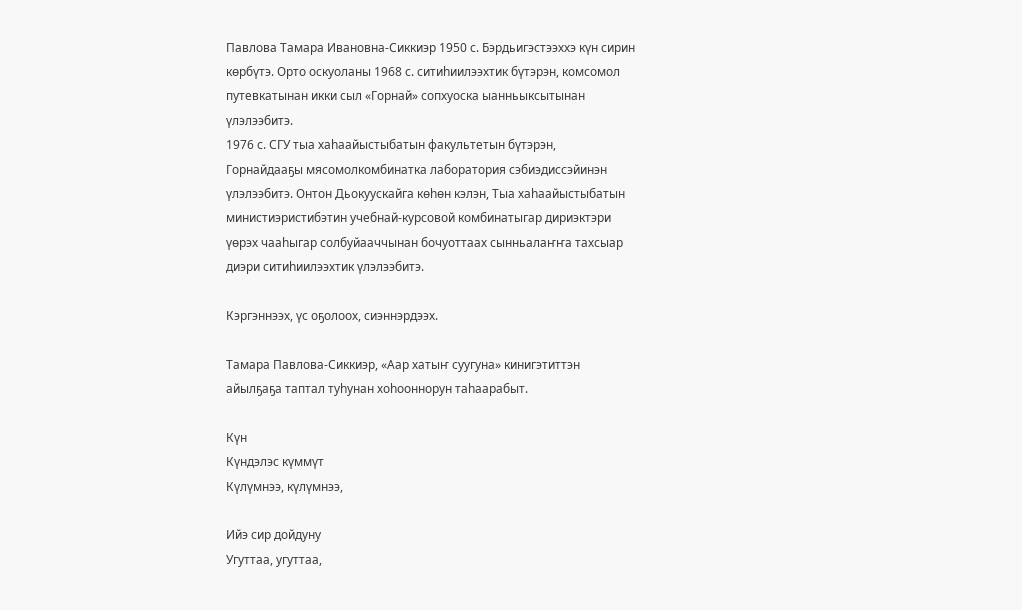Павлова Тамара Ивановна-Сиккиэр 1950 с. Бэрдьигэстээххэ күн сирин көрбүтэ. Орто оскуоланы 1968 с. ситиһиилээхтик бүтэрэн, комсомол путевкатынан икки сыл «Горнай» сопхуоска ыанньыксытынан үлэлээбитэ.
1976 с. СГУ тыа хаһаайыстыбатын факультетын бүтэрэн, Горнайдааҕы мясомолкомбинатка лаборатория сэбиэдиссэйинэн үлэлээбитэ. Онтон Дьокуускайга көһөн кэлэн, Тыа хаһаайыстыбатын министиэристибэтин учебнай-курсовой комбинатыгар дириэктэри үөрэх чааһыгар солбуйааччынан бочуоттаах сынньалаҥҥа тахсыар диэри ситиһиилээхтик үлэлээбитэ.

Кэргэннээх, үс оҕолоох, сиэннэрдээх.

Тамара Павлова-Сиккиэр, «Аар хатыҥ суугуна» кинигэтиттэн айылҕаҕа таптал туһунан хоһооннорун таһаарабыт.

Күн
Күндэлэс күммүт
Күлүмнээ, күлүмнээ,

Ийэ сир дойдуну
Угуттаа, угуттаа,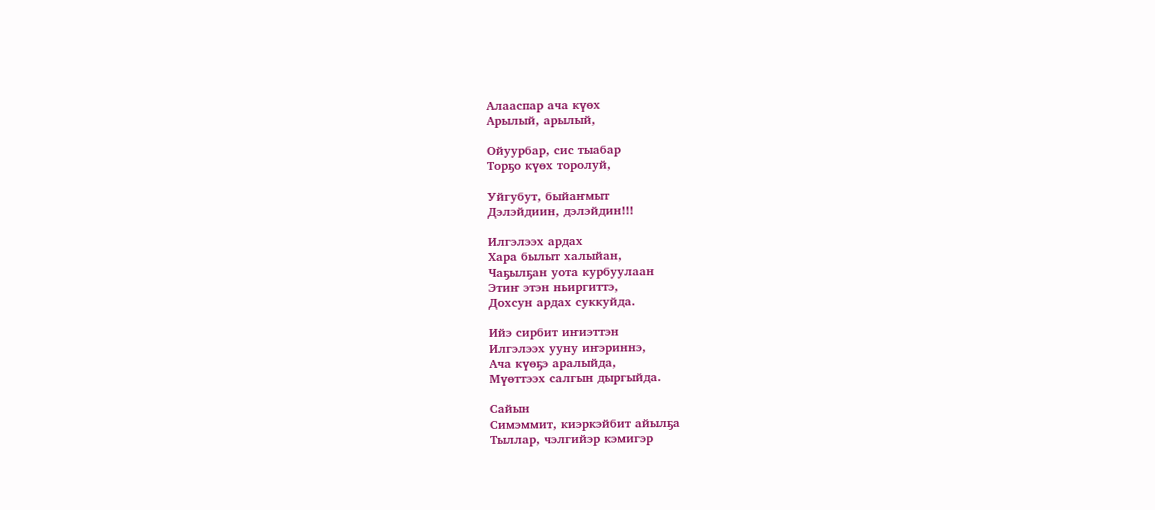Алааспар ача күөх
Арылый, арылый,

Ойуурбар, сис тыабар
Торҕо күөх торолуй,

Уйгубут, быйаҥмыт
Дэлэйдиин, дэлэйдин!!!

Илгэлээх ардах
Хара былыт халыйан,
Чаҕылҕан уота курбуулаан
Этиҥ этэн ньиргиттэ,
Дохсун ардах суккуйда.

Ийэ сирбит иҥиэттэн
Илгэлээх ууну иҥэриннэ,
Ача күөҕэ аралыйда,
Мүөттээх салгын дыргыйда.

Сайын
Симэммит, киэркэйбит айылҕа
Тыллар, чэлгийэр кэмигэр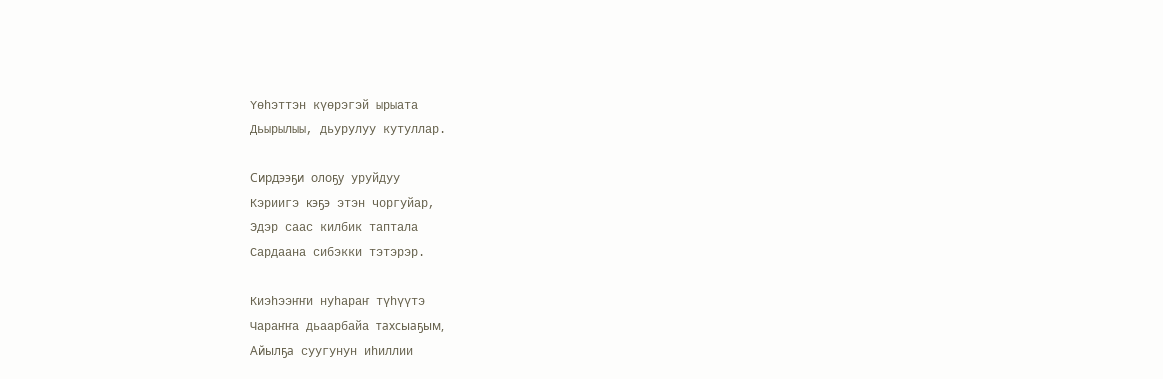Үөһэттэн күөрэгэй ырыата
Дьырылыы, дьурулуу кутуллар.

Сирдээҕи олоҕу уруйдуу
Кэриигэ кэҕэ этэн чоргуйар,
Эдэр саас килбик таптала
Сардаана сибэкки тэтэрэр.

Киэһээҥҥи нуһараҥ түһүүтэ
Чараҥҥа дьаарбайа тахсыаҕым,
Айылҕа суугунун иһиллии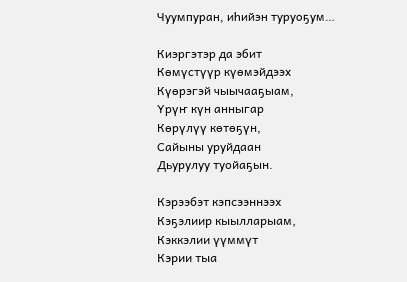Чуумпуран, иһийэн туруоҕум…

Киэргэтэр да эбит
Көмүстүүр күөмэйдээх
Күөрэгэй чыычааҕыам,
Үрүҥ күн анныгар
Көрүлүү көтөҕүн,
Сайыны уруйдаан
Дьурулуу туойаҕын.

Кэрээбэт кэпсээннээх
Кэҕэлиир кыылларыам,
Кэккэлии үүммүт
Кэрии тыа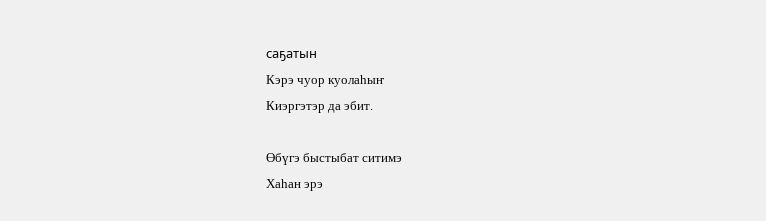саҕатын
Кэрэ чуор куолаһыҥ
Киэргэтэр да эбит.

Өбүгэ быстыбат ситимэ
Хаһан эрэ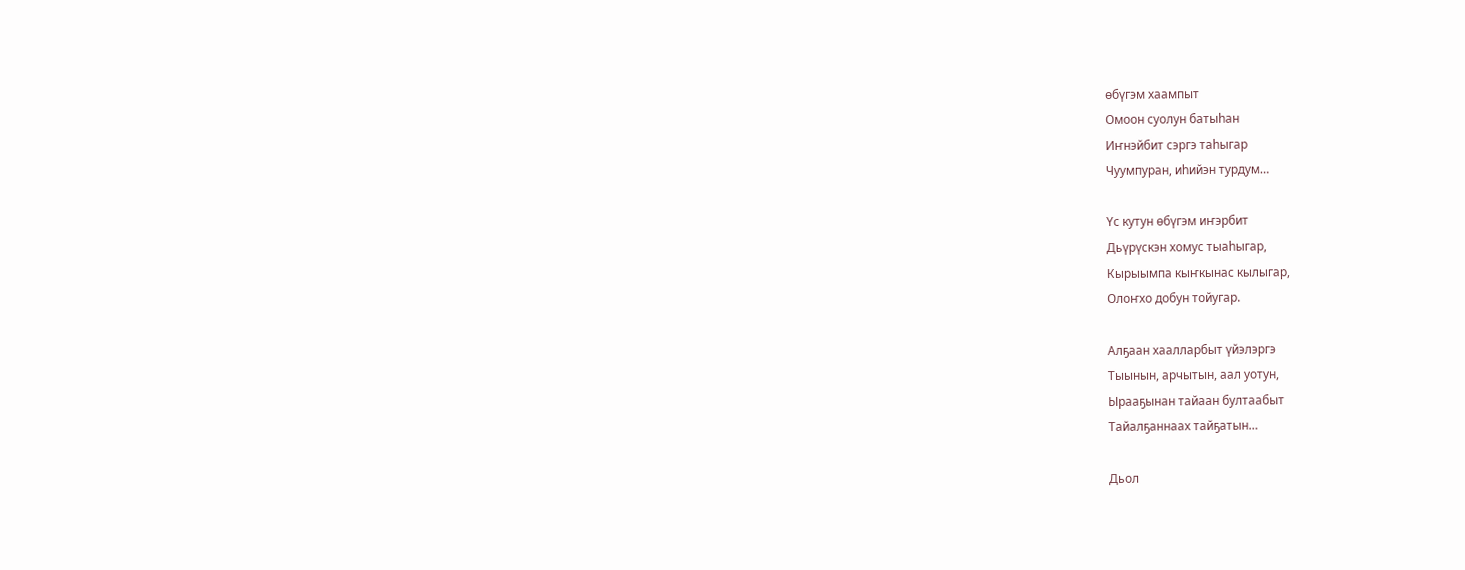өбүгэм хаампыт
Омоон суолун батыһан
Иҥнэйбит сэргэ таһыгар
Чуумпуран, иһийэн турдум…

Үс кутун өбүгэм иҥэрбит
Дьүрүскэн хомус тыаһыгар,
Кырыымпа кыҥкынас кылыгар,
Олоҥхо добун тойугар.

Алҕаан хаалларбыт үйэлэргэ
Тыынын, арчытын, аал уотун,
Ырааҕынан тайаан бултаабыт
Тайалҕаннаах тайҕатын…

Дьол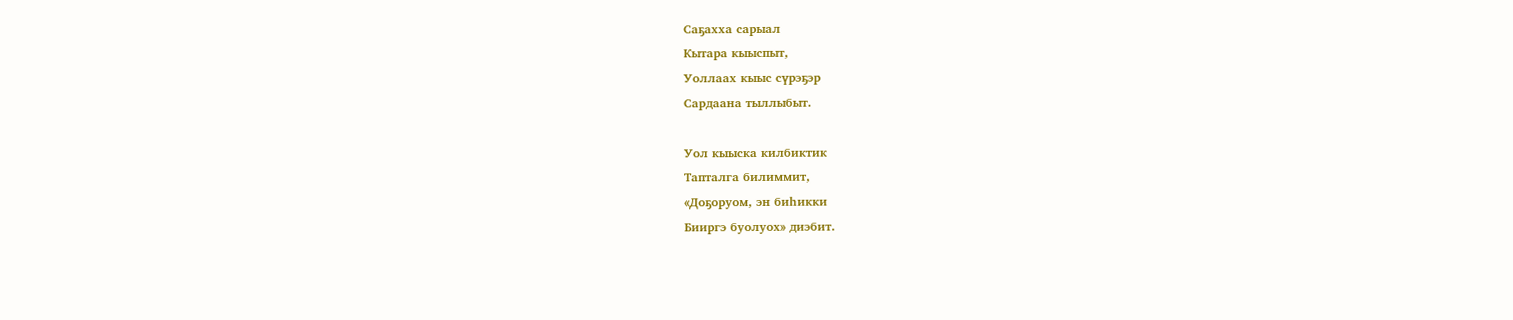Саҕахха сарыал
Кытара кыыспыт,
Уоллаах кыыс сүрэҕэр
Сардаана тыллыбыт.

Уол кыыска килбиктик
Тапталга билиммит,
«Доҕоруом, эн биһикки
Бииргэ буолуох» диэбит.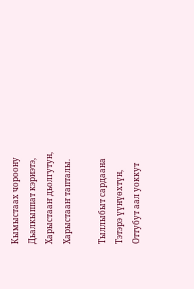Кымыстаах чороону
Дьалкыппат кэриэтэ,
Харыстааҥ дьолгутун,
Харыстааҥ тапталы.

Тыллыбыт сардаана
Тэтэрэ үүнүөхтүн,
Оттубут аал уоккут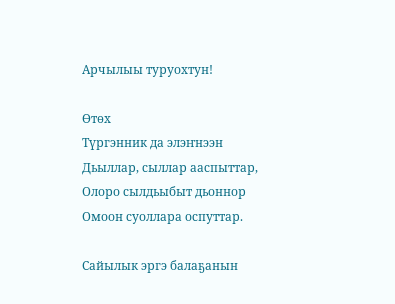Арчылыы туруохтун!

Өтөх
Түргэнник да элэҥнээн
Дьыллар, сыллар ааспыттар,
Олоро сылдьыбыт дьоннор
Омоон суоллара оспуттар.

Сайылык эргэ балаҕанын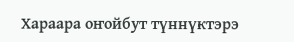Хараара оҥойбут түннүктэрэ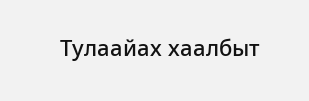Тулаайах хаалбыт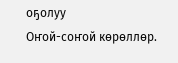оҕолуу
Оҥой-соҥой көрөллөр.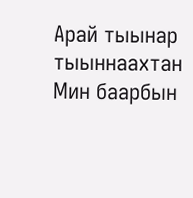Арай тыынар тыыннаахтан
Мин баарбын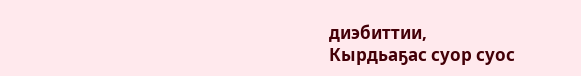диэбиттии,
Кырдьаҕас суор суос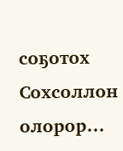соҕотох
Сохсоллон олорор…